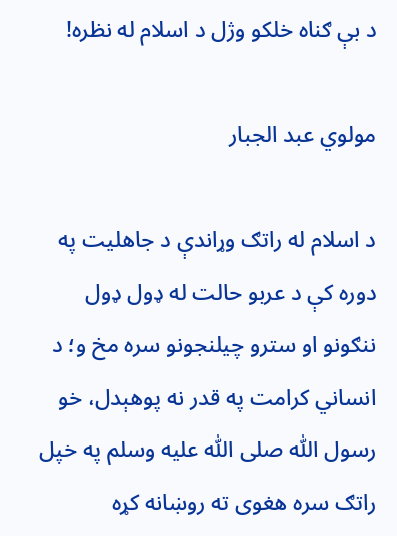د بې ګناه خلکو وژل د اسلام له نظره!

مولوي عبد الجبار

د اسلام له راتګ وړاندې د جاهليت په دوره کې د عربو حالت له ډول ډول ننګونو او سترو چيلنجونو سره مخ و؛ د انساني کرامت په قدر نه پوهېدل، خو رسول اللّٰه صلی اللّٰه عليه وسلم په خپل راتګ سره هغوی ته روښانه کړه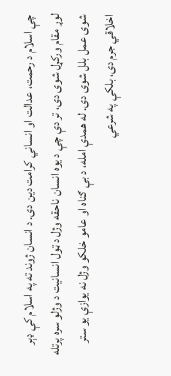چې اسلام د رحمت، عدالت او انساني کرامت دين دی. د انسان ژوند ته په اسلام کې ډېر لوړ مقام ورکړل شوی دی، تر دې چې د يوه انسان ناحقه وژل د ټول انسانيت د وژلو سره پرتله شوی عمل بلل شوی دی. له همدې امله، د بې ګناه او عامو خلکو وژل نه يوازې يو ستر اخلاقي جرم دی، بلکې په شرعي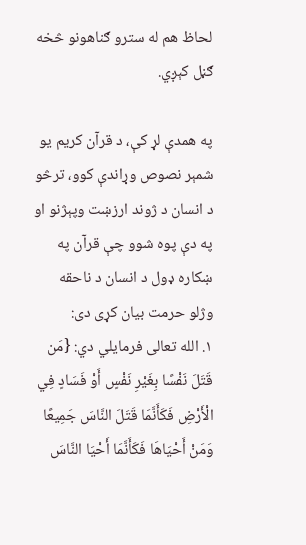لحاظ هم له سترو ګناهونو څخه ګڼل کېږي.

په همدې لړ کې، د قرآن کريم يو شمېر نصوص وړاندې کوو، ترڅو د انسان د ژوند ارزښت وپېژنو او په دې پوه شوو چې قرآن په ښکاره ډول د انسان د ناحقه وژلو حرمت بيان کړی دی:
۱. الله تعالی فرمايلي دي: {مَن قَتَلَ نَفْسًا بِغَيْرِ نَفْسٍ أَوْ فَسَادٍ فِي الْأَرْضِ فَكَأَنَّمَا قَتَلَ النَّاسَ جَمِيعًا وَمَنْ أَحْيَاهَا فَكَأَنَّمَا أَحْيَا النَّاسَ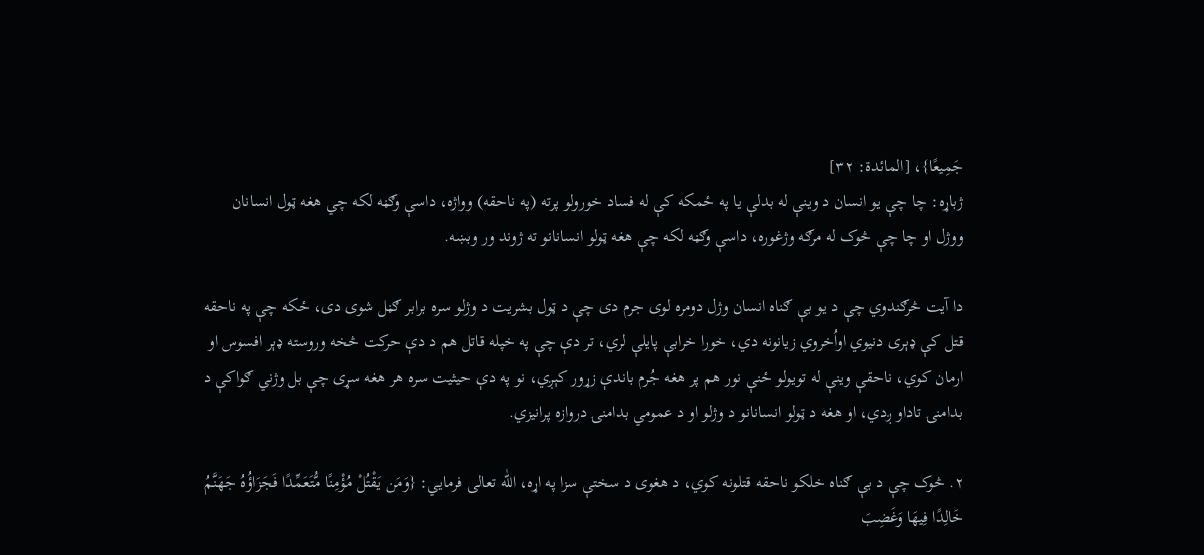جَمِيعًا}، [المائدة: ۳۲]
ژباړه: چا چې يو انسان د وينې له بدلې يا په ځمکه کې له فساد خورولو پرته (په ناحقه) وواژه، داسې وګڼه لكه چي هغه ټول انسانان ووژل او چا چې څوک له مرګه وژغوره، داسې وګڼه لكه چې هغه ټولو انسانانو ته ژوند ور وبښه.

دا آيت څرګندوي چې د يو بې ګناه انسان وژل دومره لوی جرم دی چې د ټول بشريت د وژلو سره برابر ګڼل شوی دی، ځکه چې په ناحقه قتل کې ډېری دنيوي اواُخروي زيانونه دي، خورا خرابې پايلې لري، تر دې چې په خپله قاتل هم د دې حرکت څخه وروسته ډېر افسوس او ارمان کوي، ناحقې وينې له تويولو ځنې نور هم پر هغه جُرم باندې زړور کېږي، نو په دې حيثيت سره هر هغه سړى چې بل وژني ګواکې د بدامنۍ تاداو ږدي، او هغه د ټولو انسانانو د وژلو او د عمومي بدامنۍ دروازه پرانيزي.

۲. څوک چې د بې ګناه خلکو ناحقه قتلونه کوي، د هغوی د سختې سزا په اړه، اللّٰه تعالی فرمايي: {وَمَن يَقْتُلْ مُؤْمِنًا مُّتَعَمِّدًا فَجَزَاؤُهُ جَهَنَّمُ خَالِدًا فِيهَا وَغَضِبَ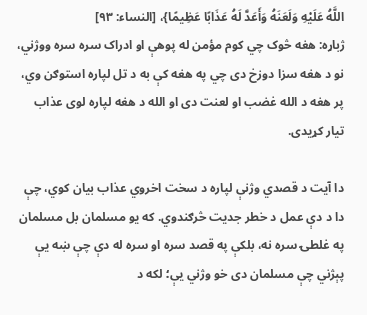اللَّهُ عَلَيْهِ وَلَعَنَهُ وَأَعَدَّ لَهُ عَذَابًا عَظِيمًا}، [النساء: ۹۳]
ژباړه: هغه څوک چي كوم مؤمن له پوهې او ادراک سره سره ووژني، نو د هغه سزا دوزخ دى چي په هغه کې به د تل لپاره استوګن وي، پر هغه د الله غضب او لعنت دى او الله د هغه لپاره لوى عذاب تيار کړيدى.

دا آيت د قصدي وژنې لپاره د سخت اخروي عذاب بيان کوي، چې دا د دې عمل د خطر جديت څرګندوي. که يو مسلمان بل مسلمان په غلطۍ سره نه، بلکې په قصد سره او سره له دې چې ښه يې پېژني چې مسلمان دى خو وژني يې؛ لکه د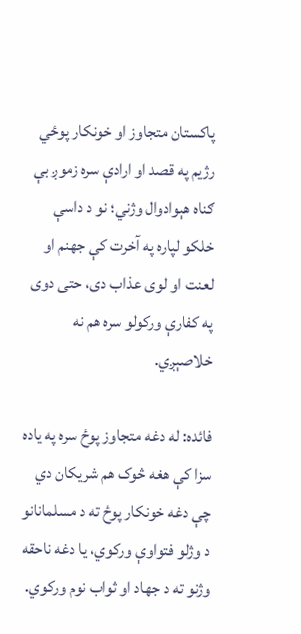پاکستان متجاوز او خونکار پوځي رژيم په قصد او ارادې سره زموږ بې ګناه هېوادوال وژني؛ نو د داسې خلکو لپاره په آخرت کې جهنم او لعنت او لوى عذاب دى، حتی دوی په کفارې ورکولو سره هم نه خلاصېږي.

فائده: له دغه متجاوز پوځ سره په ياده سزا کې هغه څوک هم شريکان دي چې دغه خونکار پوځ ته د مسلمانانو د وژلو فتواوې ورکوي، يا دغه ناحقه وژنو ته د جهاد او ثواب نوم ورکوي.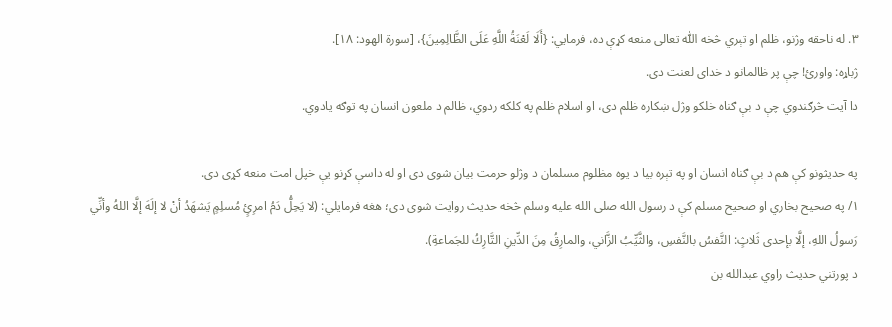۳. له ناحقه وژنو، ظلم او تېري څخه اللّٰه تعالی منعه کړې ده، فرمايي: {أَلَا لَعْنَةُ اللَّهِ عَلَى الظَّالِمِينَ}، [سورة الهود: ۱۸].
ژباړه: واورئ! چې پر ظالمانو د خداى لعنت دى.
دا آيت څرګندوي چې د بې ګناه خلکو وژل ښکاره ظلم دی، او اسلام ظلم په کلکه ردوي، ظالم د ملعون انسان په توګه يادوي.

په حديثونو کې هم د بې ګناه انسان او په تېره بيا د يوه مظلوم مسلمان د وژلو حرمت بيان شوی دی او له داسې کړنو يې خپل امت منعه کړی دی.
۱/ په صحیح بخاري او صحیح مسلم کې د رسول الله صلی الله علیه وسلم څخه حديث روايت شوی دی؛ هغه فرمايلي: (لا يَحِلُّ دَمُ امرِئٍ مُسلِمٍ يَشهَدُ أنْ لا إلَهَ إلَّا اللهُ وأنِّي رَسولُ اللهِ، إلَّا بإحدى ثَلاثٍ: النَّفسُ بالنَّفسِ، والثَّيِّبُ الزَّاني، والمارِقُ مِنَ الدِّينِ التَّارِكُ للجَماعةِ).
د پورتني حديث راوي عبدالله بن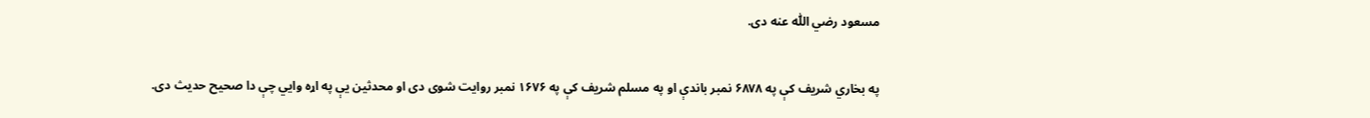مسعود رضي اللّٰه عنه دی.

په بخاري شريف کې په ۶۸۷۸ نمبر باندې او په مسلم شريف کې په ۱۶۷۶ نمبر روايت شوی دی او محدثين يې په اړه وايي چې دا صحيح حديث دی.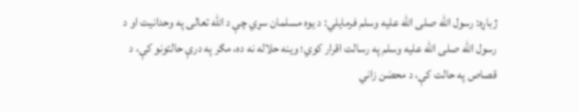ژباړه: رسول الله صلی الله علیه وسلم فرمايلي: د يوه مسلمان سړي چې د اللّٰه تعالی په وحدانيت او د رسول اللّٰه صلی الله علیه وسلم په رسالت اقرار کوي؛ وينه حلاله نه ده، مګر په درې حالتونو کې، د قصاص په حالت کې، د محصَن زاني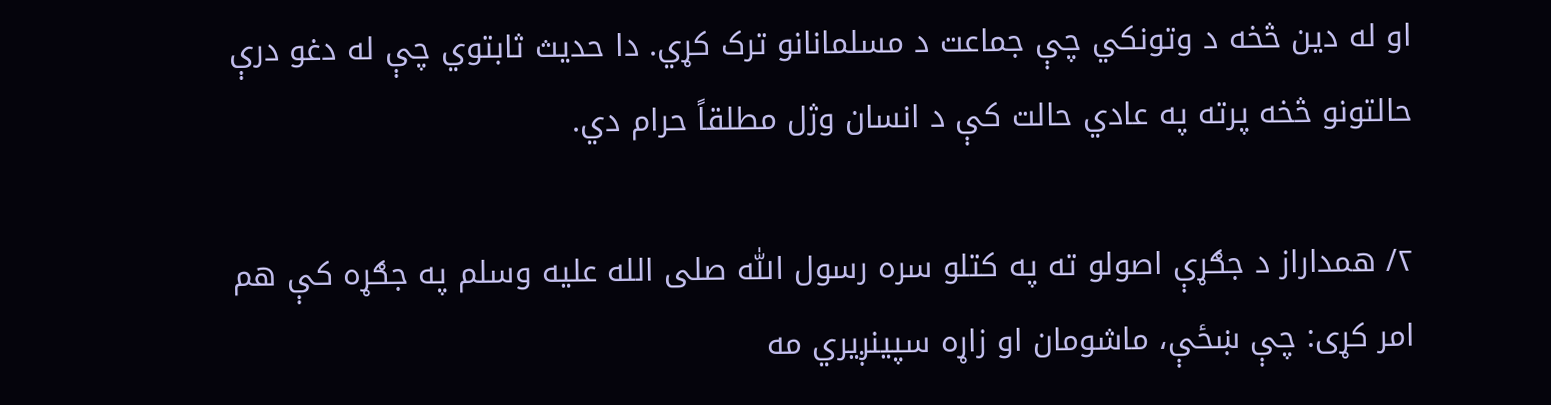او له دين څخه د وتونکي چې جماعت د مسلمانانو ترک کړي. دا حديث ثابتوي چې له دغو درې حالتونو څخه پرته په عادي حالت کې د انسان وژل مطلقاً حرام دي.

۲/ همداراز د جګړې اصولو ته په کتلو سره رسول اللّٰه صلی الله علیه وسلم په جګړه کې هم امر کړی: چې ښځې، ماشومان او زاړه سپينږيري مه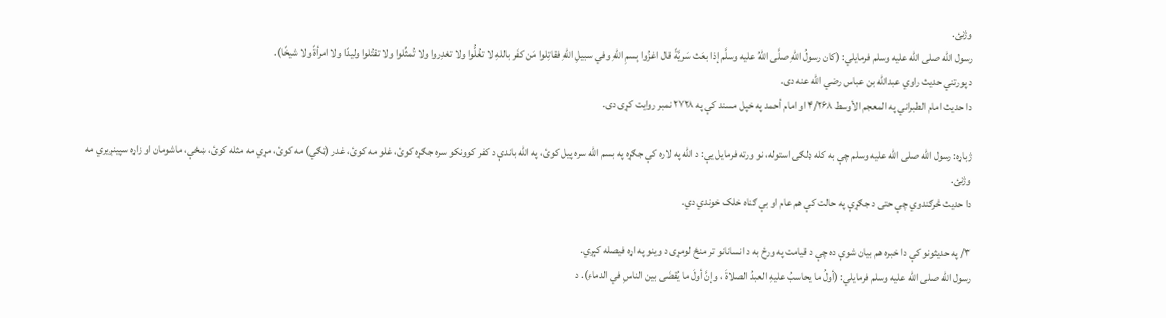وژنئ.
رسول الله صلی الله علیه وسلم فرمايلي: (كان رسولُ اللهِ صلَّى اللهُ عليه وسلَّم إذا بعَث سَريَّةً قال اغزُوا بِسمِ اللهِ وفي سبيلِ اللهِ فقاتِلوا مَن كفَر باللهِ لا تغُلُّوا ولا تغدِروا ولا تُمثِّلوا ولا تقتُلوا وليدًا ولا امرأةً ولا شيخًا).
د پورتني حديث راوي عبدالله بن عباس رضي اللّٰه عنه دی.
دا حديث امام الطبراني په المعجم الأوسط ۴/۲۶۸ او امام أحمد په خپل مسند کې په ۲۷۲۸ نمبر روايت کړی دی.

ژباړه: رسول الله صلی الله علیه وسلم چې به کله ډلګۍ استوله، نو ورته فرمايل يې: د اللّٰه په لاره کې جګړه په بسم اللّٰه سره پيل کوئ، په اللّٰه باندې د کفر کوونکو سره جګړه کوئ، غلو مه کوئ، غدر (ټګي) مه کوئ، مړي مه مثله کوئ، ښځې، ماشومان او زاړه سپينږيري مه وژنئ.
دا حديث څرګندوي چې حتی د جګړې په حالت کې هم عام او بې ګناه خلک خوندي دي.

۳/ په حديثونو کې دا خبره هم بيان شوې ده چې د قيامت په ورځ به د انسانانو تر منځ لومړی د وينو په اړه فيصله کېږي.
رسول الله صلی الله علیه وسلم فرمايلي: (أولُ ما يحاسبُ عليهِ العبدُ الصلاةَ ، وإنَّ أولَ ما يُقضَى بين الناسِ في الدماءِ). د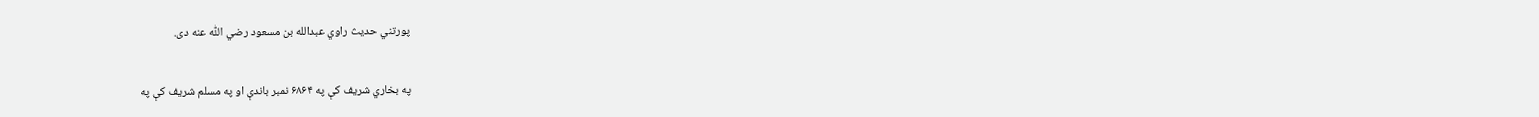پورتني حديث راوي عبدالله بن مسعود رضي اللّٰه عنه دی.

په بخاري شريف کې په ۶۸۶۴ نمبر باندې او په مسلم شريف کې په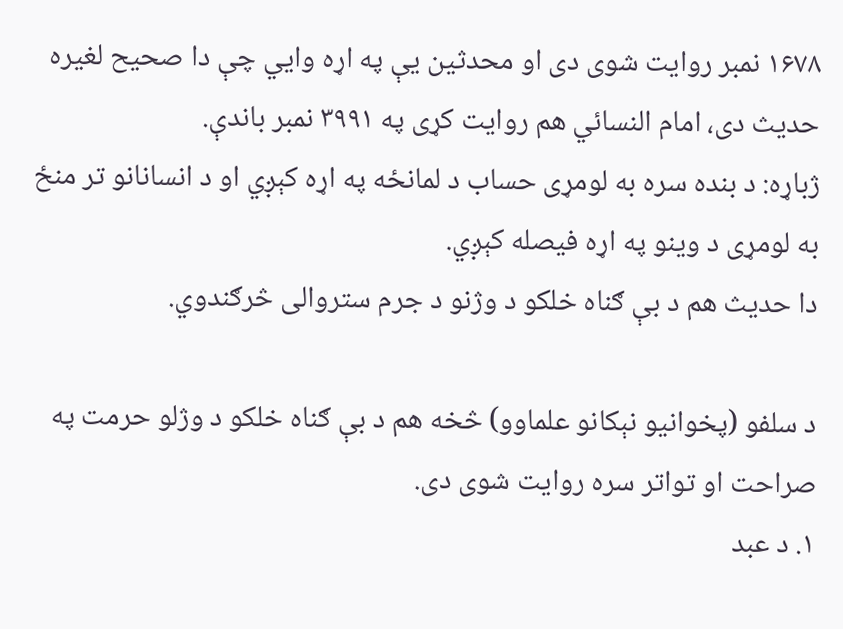۱۶۷۸ نمبر روايت شوی دی او محدثين يې په اړه وايي چې دا صحيح لغيره حديث دی، امام النسائي هم روايت کړی په ۳۹۹۱ نمبر باندې.
ژباړه: د بنده سره به لومړی حساب د لمانځه په اړه کېږي او د انسانانو تر منځ به لومړی د وينو په اړه فيصله کېږي.
دا حديث هم د بې ګناه خلکو د وژنو د جرم ستروالی څرګندوي.

د سلفو (پخوانيو نېکانو علماوو) څخه هم د بې ګناه خلکو د وژلو حرمت په صراحت او تواتر سره روايت شوی دی.
۱. د عبد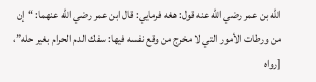الله بن عمر رضي اللّٰه عنه قول: هغه فرمايي: قال ابن عمر رضي الله عنهما: “إن من ورطات الأمور التي لا مخرج من وقع نفسه فيها: سفك الدم الحرام بغير حله”، [رواه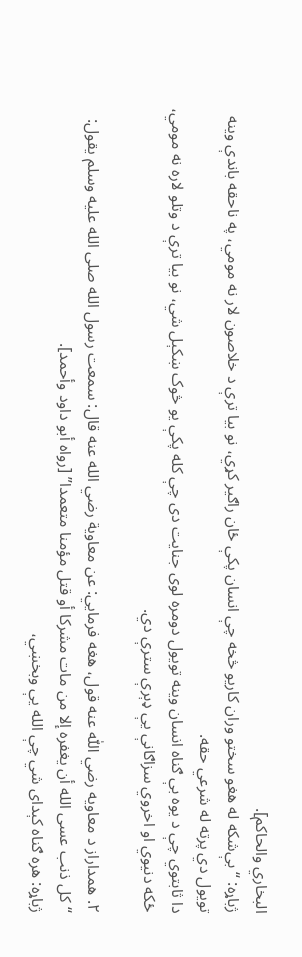البخاري والحاكم].
ژباړه: “بې‌شکه له هغو سختو وران کاريو څخه چې انسان پکې ځان راګیر کړي، نو بيا ترې د خلاصون لار نه مومي، په ناحقه باندې وینه تویول دي پرته له شرعي حقه.
دا ثابتوي چې د يوه بې ګناه انسان وينه تويول دومره لوی جنايت دی چې کله پکې يو څوک ښکېل شي، نو بيا ترې د وتلو لاره نه مومي، ځکه دنيوي او اخروي سزاګانې يې ډېرې سترې دي.

۲. همداراز د معاويه رضي اللّٰه عنه قول، هغه فرمايي: عن معاوية رضي الله عنه قال: سمعت رسول الله صلى الله عليه وسلم يقول: “كل ذنب عسى الله أن يغفره إلا من مات مشركا أو قتل مؤمنا متعمدا” [رواه أبو داود وأحمد].
ژباړه: هره ګناه کېدای شي چې الله یې وبخښي،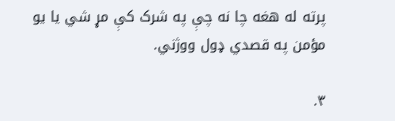پرته له هغه چا نه چې په شرک کې مړ شي یا یو مؤمن په قصدي ډول ووژني.

۳.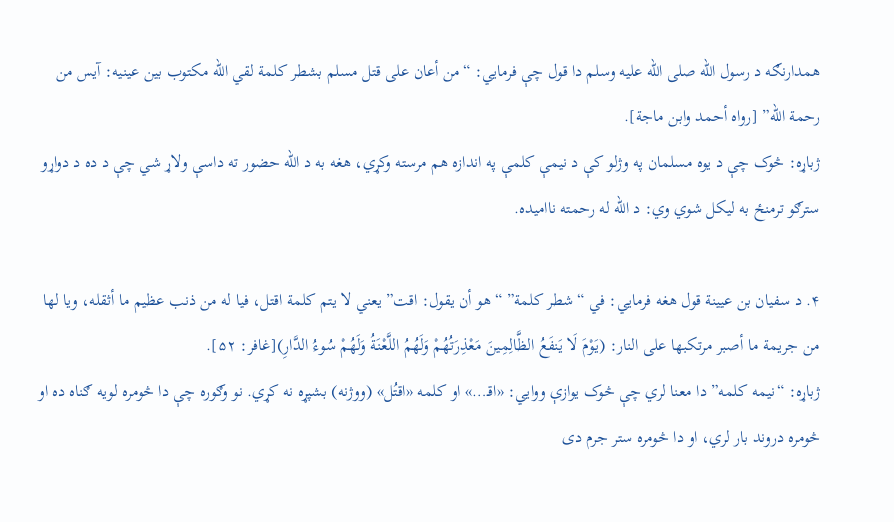همدارنګه د رسول الله صلی الله علیه وسلم دا قول چې فرمايي: “من أعان على قتل مسلم بشطر كلمة لقي الله مكتوب بين عينيه: آيس من رحمة الله” [رواه أحمد وابن ماجة].
ژباړه: څوک چې د یوه مسلمان په وژلو کې د نیمې کلمې په اندازه هم مرسته وکړي، هغه به د الله حضور ته داسې ولاړ شي چې د ده د دواړو سترګو ترمنځ به لیکل شوي وي: د الله له رحمته ناامیده.

۴. د سفيان بن عيينة قول هغه فرمايي: في “شطر كلمة” “هو أن يقول: اقت” يعني لا يتم كلمة اقتل، فيا له من ذنب عظيم ما أثقله، ويا لها من جريمة ما أصبر مرتكبها على النار: (يَوْمَ لَا يَنفَعُ الظَّالِمِينَ مَعْذِرَتُهُمْ وَلَهُمُ اللَّعْنَةُ وَلَهُمْ سُوءُ الدَّارِ)[غافر: ۵۲].
ژباړه: “نيمه کلمه” دا معنا لري چې څوک یوازې ووايي: «اقـ…» او کلمه «اقتُل» (ووژنه) بشپړه نه کړي. نو وګوره چې دا څومره لویه ګناه ده او څومره دروند بار لري، او دا څومره ستر جرم دی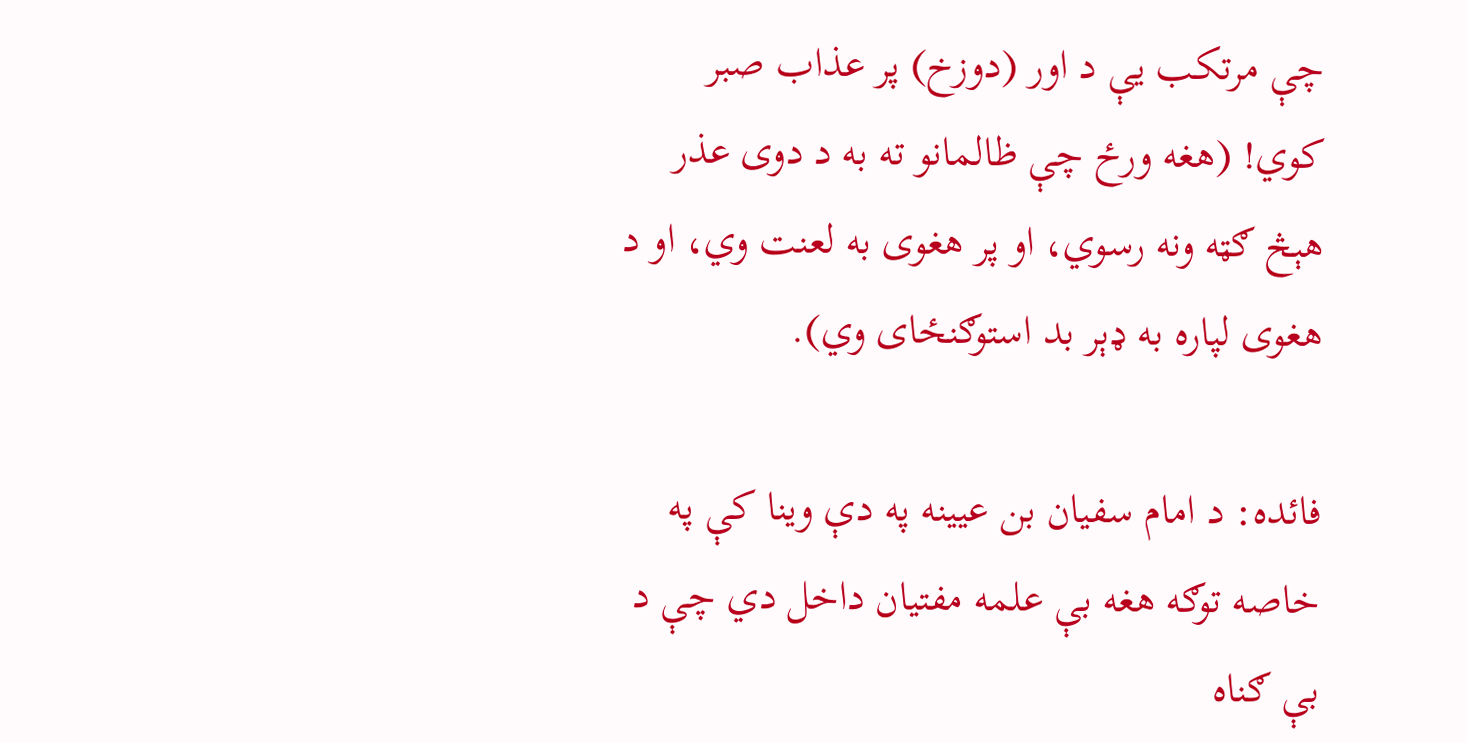چې مرتکب یې د اور (دوزخ) پر عذاب صبر کوي! (هغه ورځ چې ظالمانو ته به د دوی عذر هېڅ ګټه ونه رسوي، او پر هغوی به لعنت وي، او د هغوی لپاره به ډېر بد استوګنځای وي).

فائده: د امام سفيان بن عيينه په دې وينا کې په خاصه توګه هغه بې علمه مفتيان داخل دي چې د بې ګناه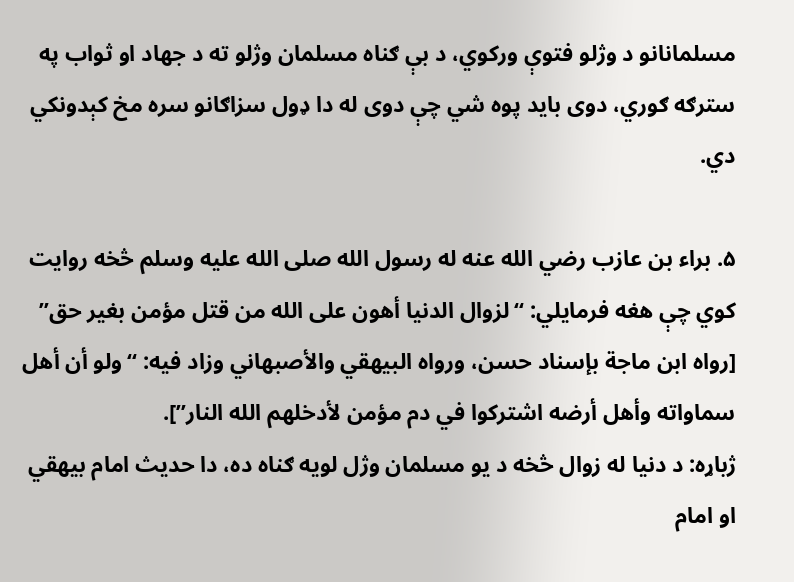مسلمانانو د وژلو فتوې ورکوي، د بې ګناه مسلمان وژلو ته د جهاد او ثواب په سترګه ګوري، دوی بايد پوه شي چې دوی له دا ډول سزاګانو سره مخ کېدونکي دي.

۵. براء بن عازب رضي الله عنه له رسول الله صلی الله علیه وسلم څخه روايت کوي چې هغه فرمايلي: “لزوال الدنيا أهون على الله من قتل مؤمن بغير حق” [رواه ابن ماجة بإسناد حسن، ورواه البيهقي والأصبهاني وزاد فيه: “ولو أن أهل سماواته وأهل أرضه اشتركوا في دم مؤمن لأدخلهم الله النار”].
ژباړه: د دنيا له زوال څخه د يو مسلمان وژل لویه ګناه ده، دا حدیث امام بیهقي او امام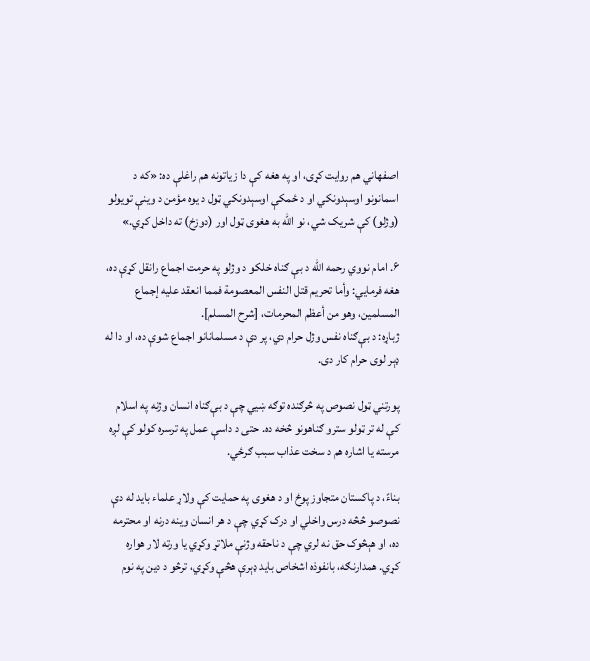اصفهاني هم روایت کړی، او په هغه کې دا زیاتونه هم راغلې ده: «که د اسمانونو اوسېدونکي او د ځمکې اوسېدونکي ټول د یوه مؤمن د وینې تويولو (وژلو) کې شریک شي، نو الله به هغوی ټول اور (دوزخ) ته داخل کړي.»

۶. امام نووي رحمه اللّٰه د بې ګناه خلکو د وژلو په حرمت اجماع رانقل کړې ده، هغه فرمايي: وأما تحريم قتل النفس المعصومة فمما انعقد عليه إجماع المسلمين، وهو من أعظم المحرمات، [شرح المسلم].
ژباړه: د بې‌ګناه نفس وژل حرام دي، پر دې د مسلمانانو اجماع شوې ده، او دا له ډېر لوی حرام کار دی.

پورتني ټول نصوص په څرګنده توګه ښيي چې د بې‌ګناه انسان وژنه په اسلام کې له تر ټولو سترو ګناهونو څخه ده. حتی د داسې عمل په ترسره کولو کې لږه مرسته یا اشاره هم د سخت عذاب سبب ګرځي.

بناءً، د پاکستان متجاوز پوځ او د هغوی په حمايت کې ولاړ علماء بايد له دې نصوصو څڅه درس واخلي او درک کړي چې د هر انسان وینه درنه او محترمه ده، او هېڅوک حق نه لري چې د ناحقه وژنې ملاتړ وکړي یا ورته لار هواره کړي. همدارنګه، بانفوذه اشخاص باید ډېرې هڅې وکړي، ترڅو د دين په نوم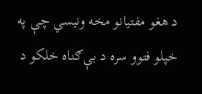د هغو مفتيانو مخه ونيسي چې په خپلو فتوو سره د بې‌ګناه خلکو د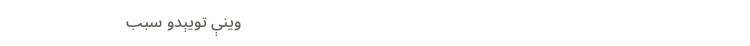وینې تویېدو سبب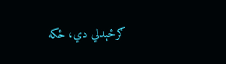ګرځېدلي دي، ځکه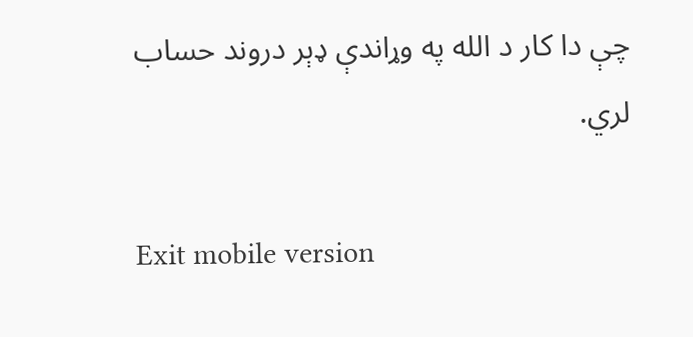چې دا کار د الله په وړاندې ډېر دروند حساب لري.

Exit mobile version